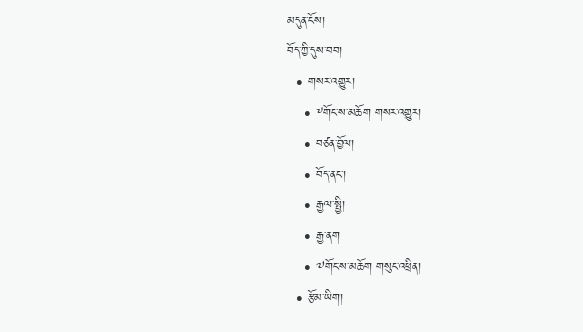མདུན་ངོས།
བོད་ཀྱི་དུས་བབ།
  • གསར་འགྱུར།
    • ༸གོང་ས་མཆོག གསར་འགྱུར།
    • བཙན་བྱོལ།
    • བོད་ནང་།
    • རྒྱལ་སྤྱི།
    • རྒྱ་ནག
    • ༧གོང་ས་མཆོག གསུང་འཕྲིན།
  • རྩོམ་ཡིག།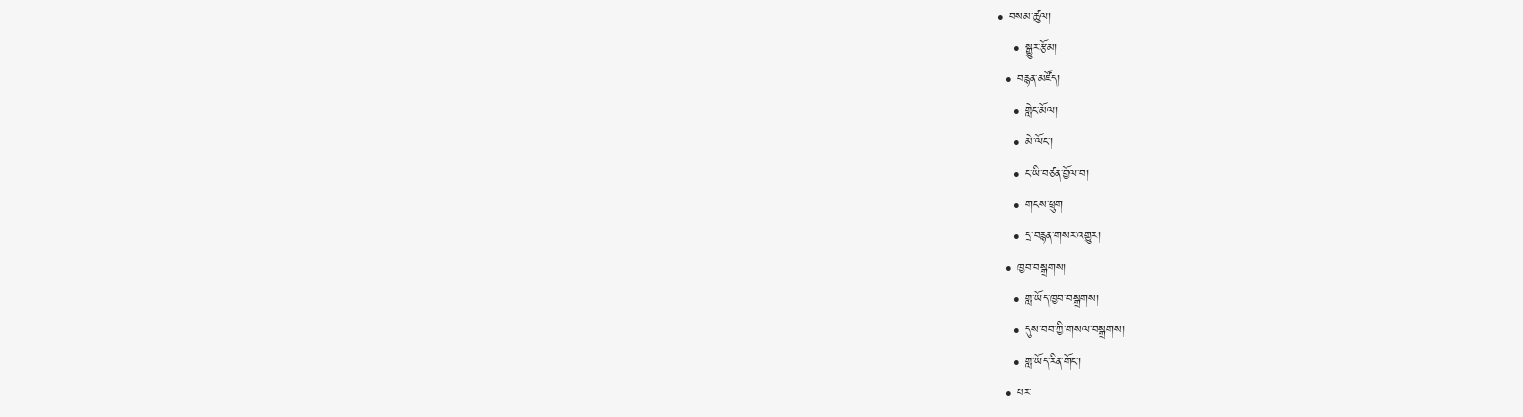• བསམ་ཚུལ།
    • སྒྱུར་རྩོམ།
  • བརྙན་མཛོད།
    • གླེང་མོལ།
    • མེ་ལོང་།
    • ང་ཡི་བཙན་བྱོལ་བ།
    • གངས་ཕྲུག
    • དྲ་བརྙན་གསར་འགྱུར།
  • ཁྱབ་བསྒྲགས།
    • གླ་ཡོད་ཁྱབ་བསྒྲགས།
    • དུས་བབ་ཀྱི་གསལ་བསྒྲགས།
    • གླ་ཡོད་རིན་གོང་།
  • པར་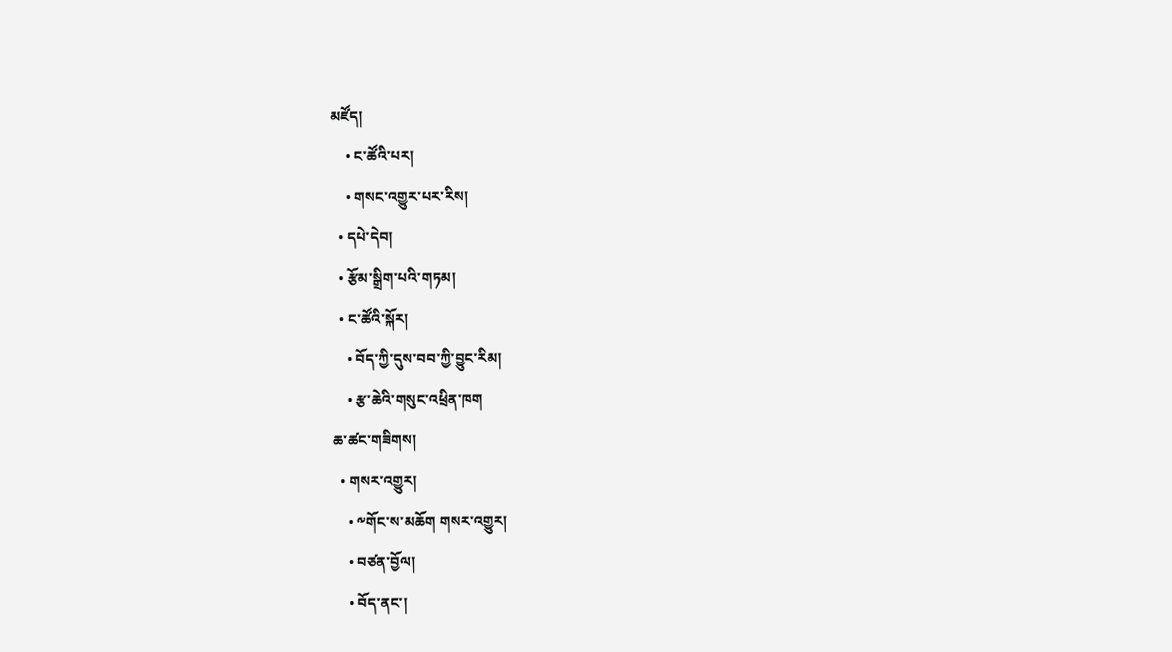མཛོད།
    • ང་ཚོའི་པར།
    • གསང་འགྱུར་པར་རིས།
  • དཔེ་དེབ།
  • རྩོམ་སྒྲིག་པའི་གཏམ།
  • ང་ཚོའི་སྐོར།
    • བོད་ཀྱི་དུས་བབ་ཀྱི་བྱུང་རིམ།
    • རྩ་ཆེའི་གསུང་འཕྲིན་ཁག
ཆ་ཚང་གཟིགས།
  • གསར་འགྱུར།
    • ༸གོང་ས་མཆོག གསར་འགྱུར།
    • བཙན་བྱོལ།
    • བོད་ནང་།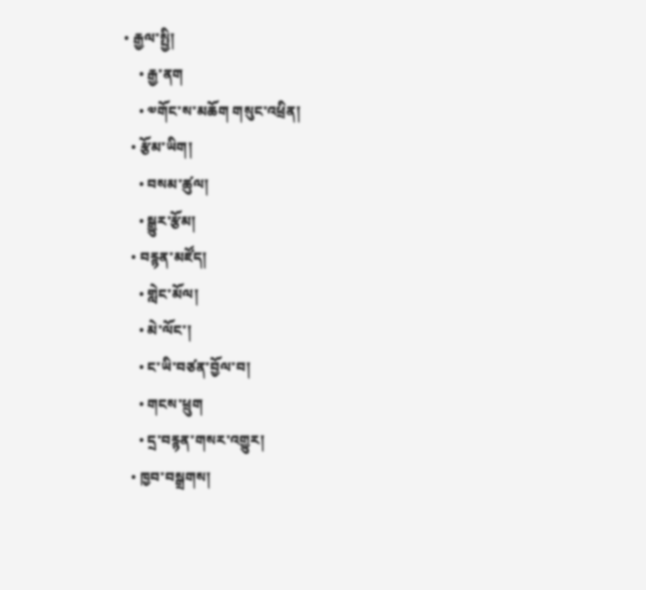• རྒྱལ་སྤྱི།
    • རྒྱ་ནག
    • ༧གོང་ས་མཆོག གསུང་འཕྲིན།
  • རྩོམ་ཡིག།
    • བསམ་ཚུལ།
    • སྒྱུར་རྩོམ།
  • བརྙན་མཛོད།
    • གླེང་མོལ།
    • མེ་ལོང་།
    • ང་ཡི་བཙན་བྱོལ་བ།
    • གངས་ཕྲུག
    • དྲ་བརྙན་གསར་འགྱུར།
  • ཁྱབ་བསྒྲགས།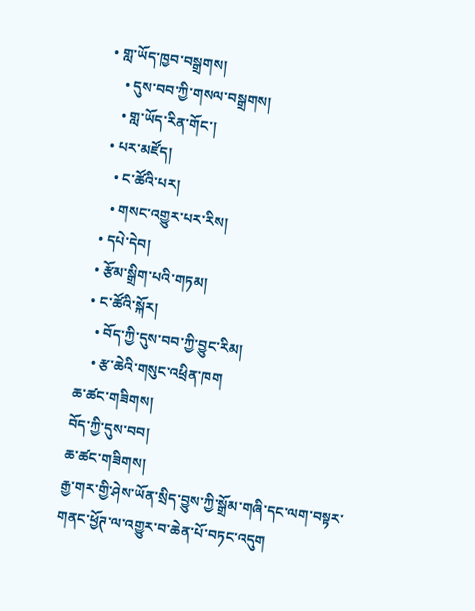• གླ་ཡོད་ཁྱབ་བསྒྲགས།
    • དུས་བབ་ཀྱི་གསལ་བསྒྲགས།
    • གླ་ཡོད་རིན་གོང་།
  • པར་མཛོད།
    • ང་ཚོའི་པར།
    • གསང་འགྱུར་པར་རིས།
  • དཔེ་དེབ།
  • རྩོམ་སྒྲིག་པའི་གཏམ།
  • ང་ཚོའི་སྐོར།
    • བོད་ཀྱི་དུས་བབ་ཀྱི་བྱུང་རིམ།
    • རྩ་ཆེའི་གསུང་འཕྲིན་ཁག
ཆ་ཚང་གཟིགས།
བོད་ཀྱི་དུས་བབ།
ཆ་ཚང་གཟིགས།
རྒྱ་གར་གྱི་ཤེས་ཡོན་སྲིད་བྱུས་ཀྱི་སྒྲོམ་གཞི་དང་ལག་བསྟར་གནང་ཕྱོཊ་ལ་འགྱུར་བ་ཆེན་པོ་བཏང་འདུག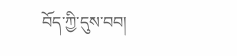བོད་ཀྱི་དུས་བབ།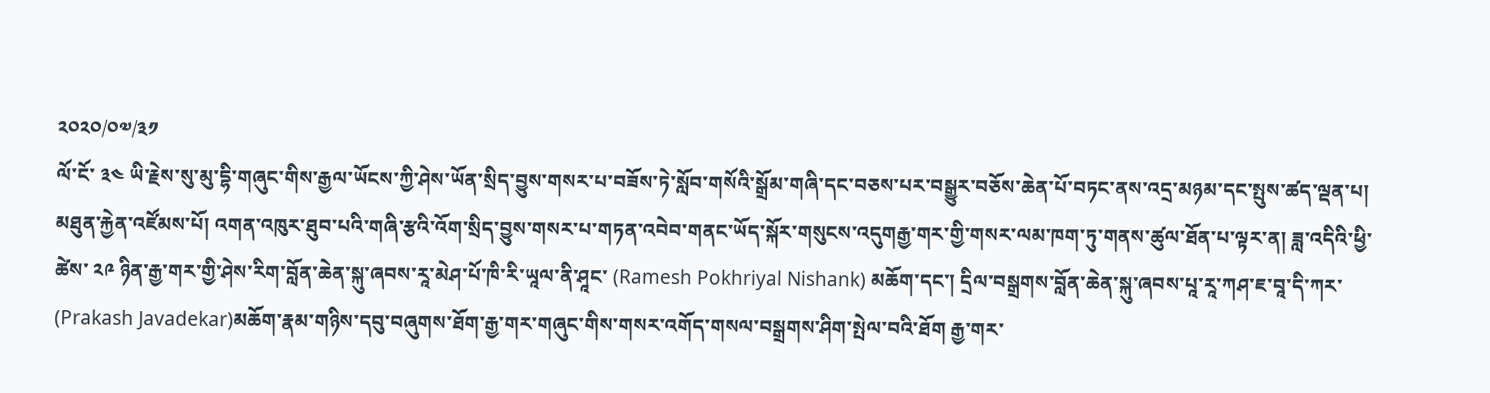༢༠༢༠/༠༧/༣༡
ལོ་ངོ་ ༣༤ ཡི་རྗེས་སུ་མུ་དྷི་གཞུང་གིས་རྒྱལ་ཡོངས་ཀྱི་ཤེས་ཡོན་སྲིད་བྱུས་གསར་པ་བཟོས་ཏེ་སློབ་གསོའི་སྒྲོམ་གཞི་དང་བཅས་པར་བསྒྱུར་བཅོས་ཆེན་པོ་བཏང་ནས་འདྲ་མཉམ་དང་སྤུས་ཚད་ལྡན་པ། མཐུན་རྐྱེན་འཛོམས་པོ། འགན་འཁུར་ཐུབ་པའི་གཞི་རྩའི་འོག་སྲིད་བྱུས་གསར་པ་གཏན་འབེབ་གནང་ཡོད་སྐོར་གསུངས་འདུགརྒྱ་གར་གྱི་གསར་ལམ་ཁག་ཏུ་གནས་ཚུལ་ཐོན་པ་ལྟར་ན། ཟླ་འདིའི་ཕྱི་ཚེས་ ༢༩ ཉིན་རྒྱ་གར་གྱི་ཤེས་རིག་བློན་ཆེན་སྐུ་ཞབས་རཱ་མེཤ་པོ་ཁི་རི་ཡཱལ་ནི་ཤཱང་ (Ramesh Pokhriyal Nishank) མཆོག་དང་། དྲིལ་བསྒྲགས་བློན་ཆེན་སྐུ་ཞབས་པཱ་རཱ་ཀཤ་ཇ་བཱ་དི་ཀར་ (Prakash Javadekar)མཆོག་རྣམ་གཉིས་དབུ་བཞུགས་ཐོག་རྒྱ་གར་གཞུང་གིས་གསར་འགོད་གསལ་བསྒྲགས་ཤིག་སྤེལ་བའི་ཐོག རྒྱ་གར་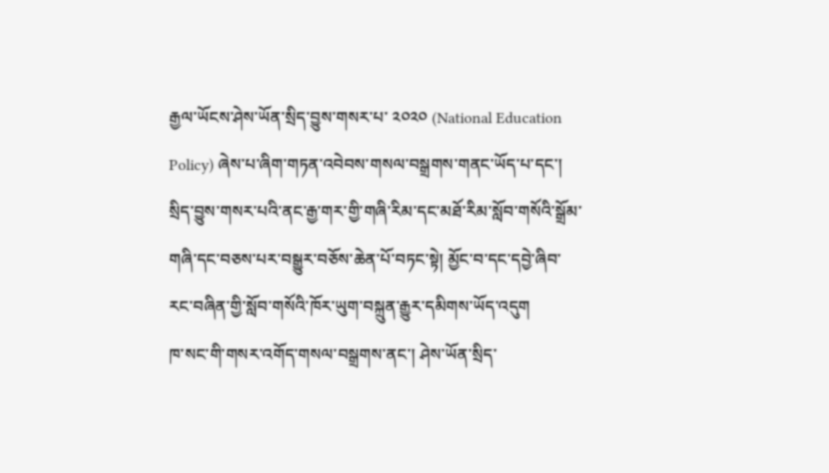རྒྱལ་ཡོངས་ཤེས་ཡོན་སྲིད་བྱུས་གསར་པ་ ༢༠༢༠ (National Education Policy) ཞེས་པ་ཞིག་གཏན་འབེབས་གསལ་བསྒྲགས་གནང་ཡོད་པ་དང་། སྲིད་བྱུས་གསར་པའི་ནང་རྒྱ་གར་གྱི་གཞི་རིམ་དང་མཐོ་རིམ་སློབ་གསོའི་སྒྲོམ་གཞི་དང་བཅས་པར་བསྒྱུར་བཅོས་ཆེན་པོ་བཏང་སྟེ། མྱོང་བ་དང་དབྱེ་ཞིབ་རང་བཞིན་གྱི་སློབ་གསོའི་ཁོར་ཡུག་བསྐྲུན་རྒྱུར་དམིགས་ཡོད་འདུག
ཁ་སང་གི་གསར་འགོད་གསལ་བསྒྲགས་ནང་། ཤེས་ཡོན་སྲིད་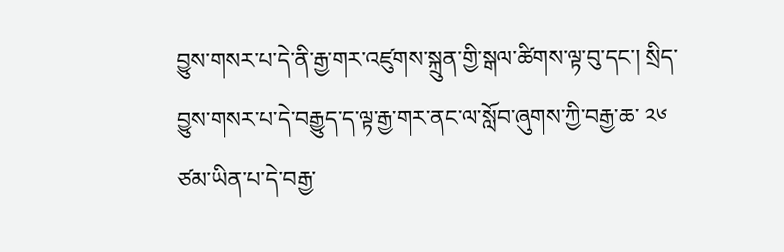བྱུས་གསར་པ་དེ་ནི་རྒྱ་གར་འཛུགས་སྐྲུན་གྱི་སྒལ་ཚིགས་ལྟ་བུ་དང་། སྲིད་བྱུས་གསར་པ་དེ་བརྒྱུད་ད་ལྟ་རྒྱ་གར་ནང་ལ་སློབ་ཞུགས་ཀྱི་བརྒྱ་ཆ་ ༢༦ ཙམ་ཡིན་པ་དེ་བརྒྱ་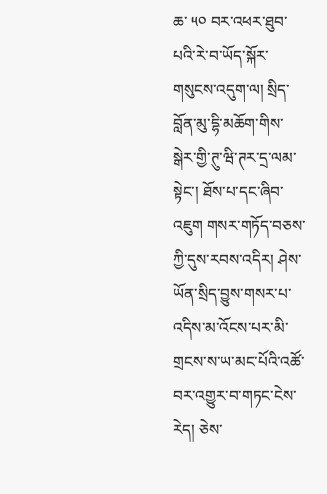ཆ་ ༥༠ བར་འཕར་ཐུབ་པའི་རེ་བ་ཡོད་སྐོར་གསུངས་འདུག་ལ། སྲིད་བློན་མུ་དྷི་མཆོག་གིས་སྒེར་གྱི་ཊུ་ཝི་ཊར་དྲ་ལམ་སྟེང་། ཐོས་པ་དང་ཞིབ་འཇུག གསར་གཏོད་བཅས་ཀྱི་དུས་རབས་འདིར། ཤེས་ཡོན་སྲིད་བྱུས་གསར་པ་འདིས་མ་འོངས་པར་མི་གྲངས་ས་ཡ་མང་པོའི་འཚོ་བར་འགྱུར་བ་གཏང་ངེས་རེད། ཅེས་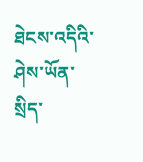ཐེངས་འདིའི་ཤེས་ཡོན་སྲིད་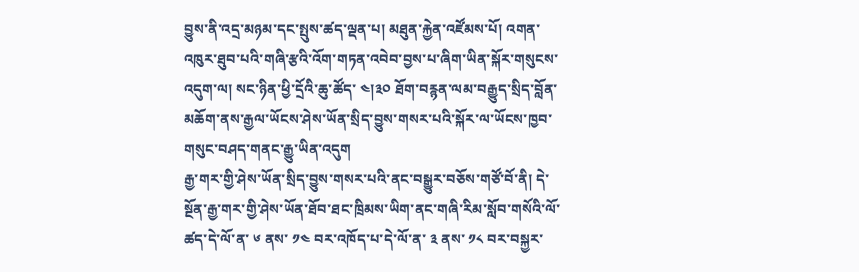བྱུས་ནི་འདྲ་མཉམ་དང་སྤུས་ཚད་ལྡན་པ། མཐུན་རྐྱེན་འཛོམས་པོ། འགན་འཁུར་ཐུབ་པའི་གཞི་རྩའི་འོག་གཏན་འབེབ་བྱས་པ་ཞིག་ཡིན་སྐོར་གསུངས་འདུག་ལ། སང་ཉིན་ཕྱི་དྲོའི་ཆུ་ཚོད་ ༤།༣༠ ཐོག་བརྙན་ལམ་བརྒྱུད་སྲིད་བློན་མཆོག་ནས་རྒྱལ་ཡོངས་ཤེས་ཡོན་སྲིད་བྱུས་གསར་པའི་སྐོར་ལ་ཡོངས་ཁྱབ་གསུང་བཤད་གནང་རྒྱུ་ཡིན་འདུག
རྒྱ་གར་གྱི་ཤེས་ཡོན་སྲིད་བྱུས་གསར་པའི་ནང་བསྒྱུར་བཅོས་གཙོ་བོ་ནི། དེ་སྔོན་རྒྱ་གར་གྱི་ཤེས་ཡོན་ཐོབ་ཐང་ཁྲིམས་ཡིག་ནང་གཞི་རིམ་སློབ་གསོའི་ལོ་ཚད་དེ་ལོ་ན་ ༦ ནས་ ༡༤ བར་འཁོད་པ་དེ་ལོ་ན་ ༣ ནས་ ༡༨ བར་བསྐྱར་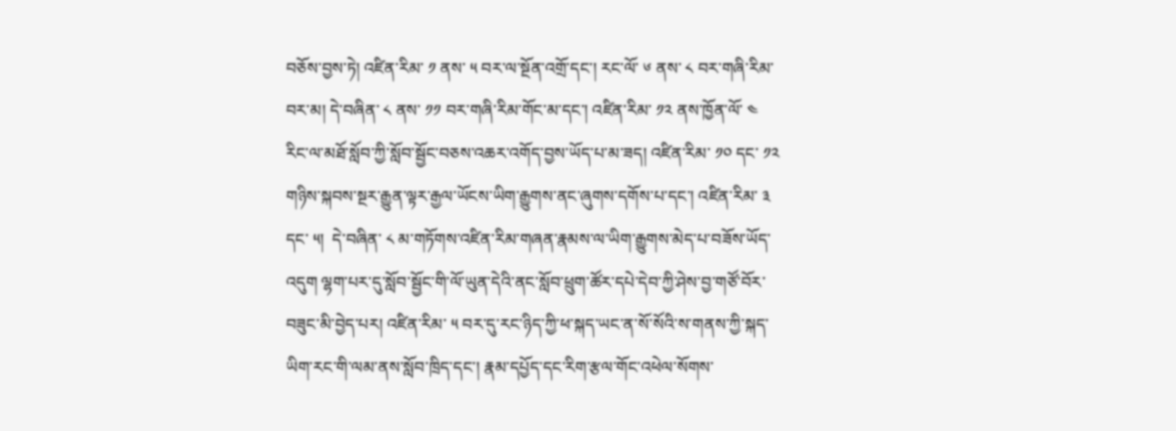བཅོས་བྱས་ཏེ། འཛིན་རིམ་ ༡ ནས་ ༥ བར་ལ་སྔོན་འགྲོ་དང་། རང་ལོ་ ༦ ནས་ ༨ བར་གཞི་རིམ་བར་མ། དེ་བཞིན་ ༨ ནས་ ༡༡ བར་གཞི་རིམ་གོང་མ་དང་། འཛིན་རིམ་ ༡༢ ནས་ཁྱོན་ལོ་ ༤ རིང་ལ་མཐོ་སློབ་ཀྱི་སློབ་སྦྱོང་བཅས་འཆར་འགོད་བྱས་ཡོད་པ་མ་ཟད། འཛིན་རིམ་ ༡༠ དང་ ༡༢ གཉིས་སྐབས་སྔར་རྒྱུན་ལྟར་རྒྱལ་ཡོངས་ཡིག་རྒྱུགས་ནང་ཞུགས་དགོས་པ་དང་། འཛིན་རིམ་ ༣ དང་ ༥།  དེ་བཞིན་ ༨ མ་གཏོགས་འཛིན་རིམ་གཞན་རྣམས་ལ་ཡིག་རྒྱུགས་མེད་པ་བཟོས་ཡོད་འདུག ལྷག་པར་དུ་སློབ་སྦྱོང་གི་ལོ་ཡུན་དེའི་ནང་སློབ་ཕྲུག་ཚོར་དཔེ་དེབ་ཀྱི་ཤེས་བྱ་གཙོ་བོར་བཟུང་མི་བྱེད་པར། འཛིན་རིམ་ ༥ བར་དུ་རང་ཉིད་ཀྱི་ཕ་སྐད་ཡང་ན་སོ་སོའི་ས་གནས་ཀྱི་སྐད་ཡིག་རང་གི་ལམ་ནས་སློབ་ཁྲིད་དང་། རྣམ་དཔྱོད་དང་རིག་རྩལ་གོང་འཕེལ་སོགས་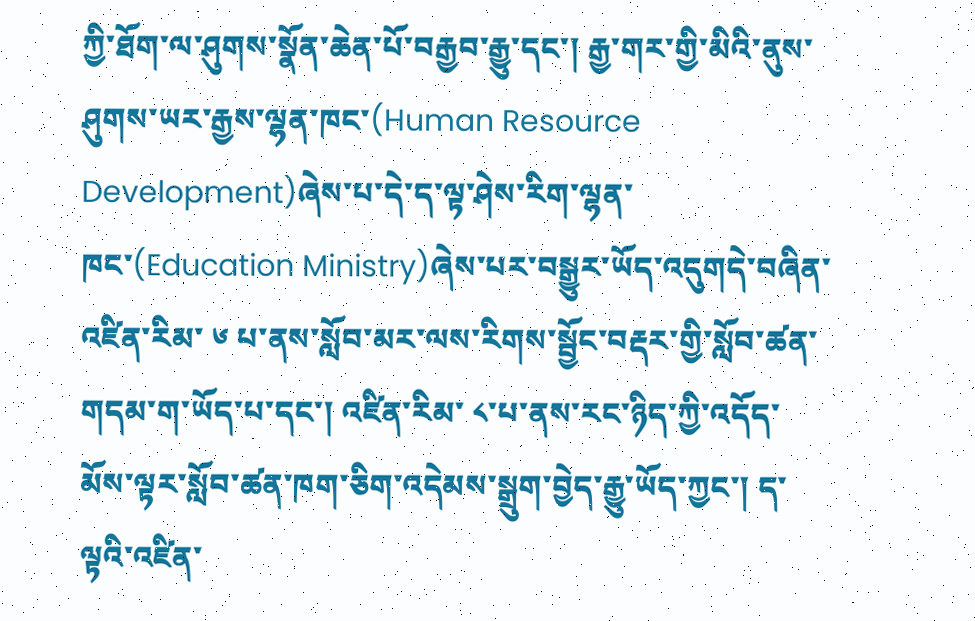ཀྱི་ཐོག་ལ་ཤུགས་སྣོན་ཆེན་པོ་བརྒྱབ་རྒྱུ་དང་། རྒྱ་གར་གྱི་མིའི་ནུས་ཤུགས་ཡར་རྒྱས་ལྷན་ཁང་(Human Resource Development)ཞེས་པ་དེ་ད་ལྟ་ཤེས་རིག་ལྷན་ཁང་(Education Ministry)ཞེས་པར་བསྒྱུར་ཡོད་འདུགདེ་བཞིན་འཛིན་རིམ་ ༦ པ་ནས་སློབ་མར་ལས་རིགས་སྦྱོང་བརྡར་གྱི་སློབ་ཚན་གདམ་ག་ཡོད་པ་དང་། འཛིན་རིམ་ ༨་པ་ནས་རང་ཉིད་ཀྱི་འདོད་མོས་ལྟར་སློབ་ཚན་ཁག་ཅིག་འདེམས་སྒྲུག་བྱེད་རྒྱུ་ཡོད་ཀྱང་། ད་ལྟའི་འཛིན་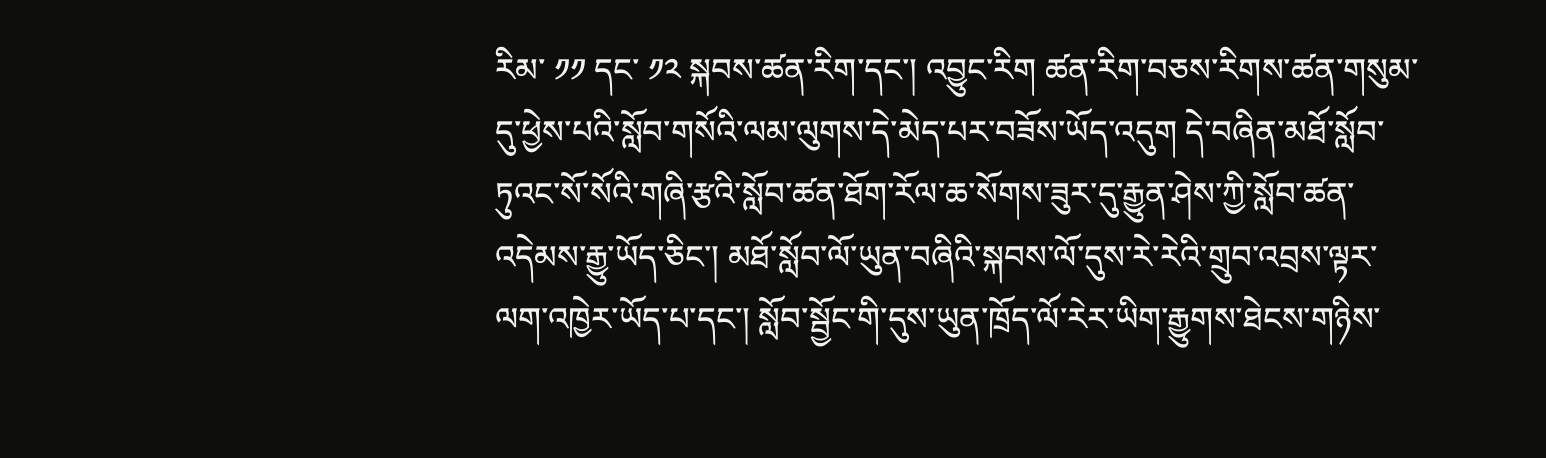རིམ་ ༡༡ དང་ ༡༢ སྐབས་ཚན་རིག་དང་། འབྱུང་རིག ཚན་རིག་བཅས་རིགས་ཚན་གསུམ་དུ་ཕྱེས་པའི་སློབ་གསོའི་ལམ་ལུགས་དེ་མེད་པར་བཟོས་ཡོད་འདུག དེ་བཞིན་མཐོ་སློབ་ཏུའང་སོ་སོའི་གཞི་རྩའི་སློབ་ཚན་ཐོག་རོལ་ཆ་སོགས་ཟུར་དུ་རྒྱུན་ཤེས་ཀྱི་སློབ་ཚན་འདེམས་རྒྱུ་ཡོད་ཅིང་། མཐོ་སློབ་ལོ་ཡུན་བཞིའི་སྐབས་ལོ་དུས་རེ་རེའི་གྲུབ་འབྲས་ལྟར་ལག་འཁྱེར་ཡོད་པ་དང་། སློབ་སྦྱོང་གི་དུས་ཡུན་ཁྲོད་ལོ་རེར་ཡིག་རྒྱུགས་ཐེངས་གཉིས་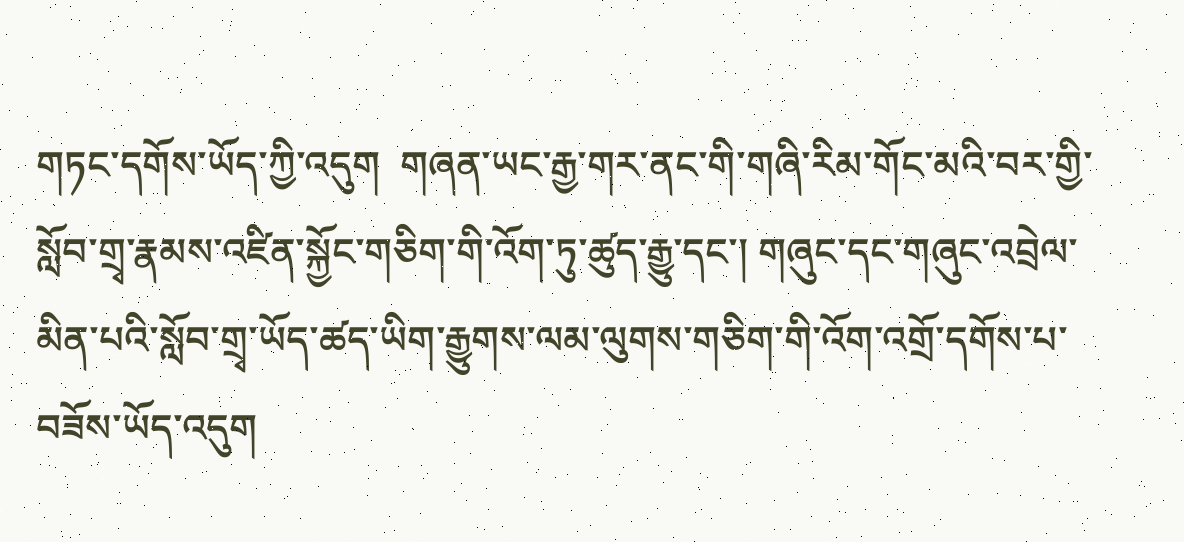གཏང་དགོས་ཡོད་ཀྱི་འདུག  གཞན་ཡང་རྒྱ་གར་ནང་གི་གཞི་རིམ་གོང་མའི་བར་གྱི་སློབ་གྲྭ་རྣམས་འཛིན་སྐྱོང་གཅིག་གི་འོག་ཏུ་ཚུད་རྒྱུ་དང་། གཞུང་དང་གཞུང་འབྲེལ་མིན་པའི་སློབ་གྲྭ་ཡོད་ཚད་ཡིག་རྒྱུགས་ལམ་ལུགས་གཅིག་གི་འོག་འགྲོ་དགོས་པ་བཟོས་ཡོད་འདུག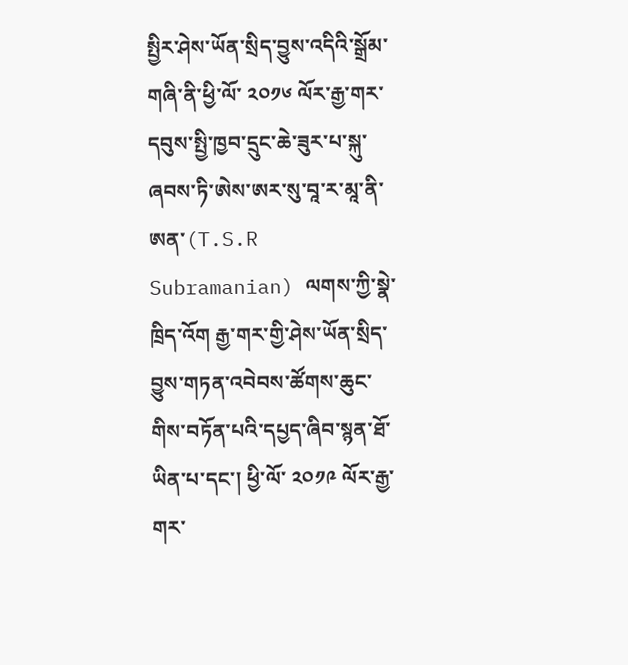སྤྱིར་ཤེས་ཡོན་སྲིད་བྱུས་འདིའི་སྒྲོམ་གཞི་ནི་ཕྱི་ལོ་ ༢༠༡༦ ལོར་རྒྱ་གར་དབུས་སྤྱི་ཁྱབ་དྲུང་ཆེ་ཟུར་པ་སྐུ་ཞབས་ཏི་ཨེས་ཨར་སུ་བཱ་ར་མཱ་ནི་ཨན་(T.S.R Subramanian) ལགས་ཀྱི་སྣེ་ཁྲིད་འོག རྒྱ་གར་གྱི་ཤེས་ཡོན་སྲིད་བྱུས་གཏན་འབེབས་ཚོགས་ཆུང་གིས་བཏོན་པའི་དཔྱད་ཞིབ་སྙན་ཐོ་ཡིན་པ་དང་། ཕྱི་ལོ་ ༢༠༡༩ ལོར་རྒྱ་གར་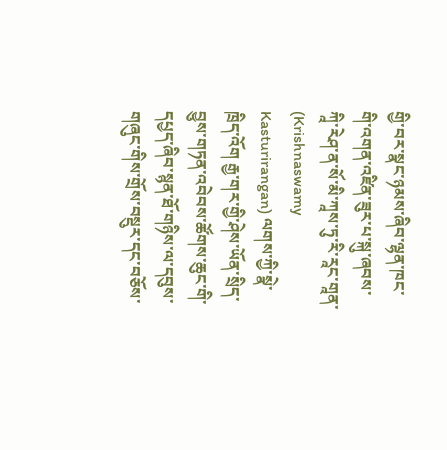གྱི་བར་སྣང་ཉམས་ཞིབ་ལྷན་ཁང་གི་འགན་འཛིན་ཟུར་པ་སྐུ་ཞབས་ཀཱི་རེཤ་ན་སོ་མི་ཀཱས་ཏུ་རི་རཱང་གཱན་ (Krishnaswamy Kasturirangan) ལགས་ཀྱི་སྣེ་ཁྲིད་འོག རྒྱ་གར་གྱི་ཤེས་ཡོན་སྲིད་བྱུས་གཏན་འབེབས་ཚོགས་ཆུང་གི་དཔྱད་ཞིབ་སྙན་ཐོ་གཉིས་ལ་དབུས་གཞུང་གིས་གྲོས་བསྡུར་དང་བཅོས་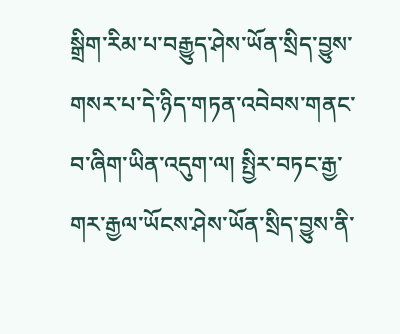སྒྲིག་རིམ་པ་བརྒྱུད་ཤེས་ཡོན་སྲིད་བྱུས་གསར་པ་དེ་ཉིད་གཏན་འབེབས་གནང་བ་ཞིག་ཡིན་འདུག་ལ། སྤྱིར་བཏང་རྒྱ་གར་རྒྱལ་ཡོངས་ཤེས་ཡོན་སྲིད་བྱུས་ནི་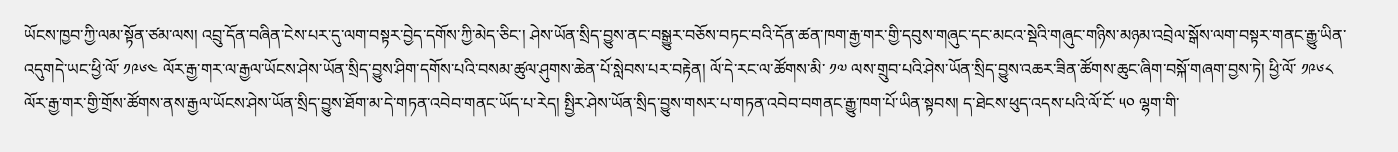ཡོངས་ཁྱབ་ཀྱི་ལམ་སྟོན་ཙམ་ལས། འབྲུ་དོན་བཞིན་ངེས་པར་དུ་ལག་བསྟར་བྱེད་དགོས་ཀྱི་མེད་ཅིང་། ཤེས་ཡོན་སྲིད་བྱུས་ནང་བསྒྱུར་བཅོས་བཏང་བའི་དོན་ཚན་ཁག་རྒྱ་གར་གྱི་དབུས་གཞུང་དང་མངའ་སྡེའི་གཞུང་གཉིས་མཉམ་འབྲེལ་སྒོས་ལག་བསྟར་གནང་རྒྱུ་ཡིན་འདུགདེ་ཡང་ཕྱི་ལོ་ ༡༩༦༤ ལོར་རྒྱ་གར་ལ་རྒྱལ་ཡོངས་ཤེས་ཡོན་སྲིད་བྱུས་ཤིག་དགོས་པའི་བསམ་ཚུལ་ཤུགས་ཆེན་པོ་སླེབས་པར་བརྟེན། ལོ་དེ་རང་ལ་ཚོགས་མི་ ༡༧ ལས་གྲུབ་པའི་ཤེས་ཡོན་སྲིད་བྱུས་འཆར་ཟིན་ཚོགས་ཆུང་ཞིག་བསྐོ་གཞག་བྱས་ཏེ། ཕྱི་ལོ་ ༡༩༦༨ ལོར་རྒྱ་གར་གྱི་གྲོས་ཚོགས་ནས་རྒྱལ་ཡོངས་ཤེས་ཡོན་སྲིད་བྱུས་ཐོག་མ་དེ་གཏན་འབེབ་གནང་ཡོད་པ་རེད། སྤྱིར་ཤེས་ཡོན་སྲིད་བྱུས་གསར་པ་གཏན་འབེབ་བགནང་རྒྱུ་ཁག་པོ་ཡིན་སྟབས། ད་ཐེངས་ཕུད་འདས་པའི་ལོ་ངོ་ ༥༠ ལྷག་གི་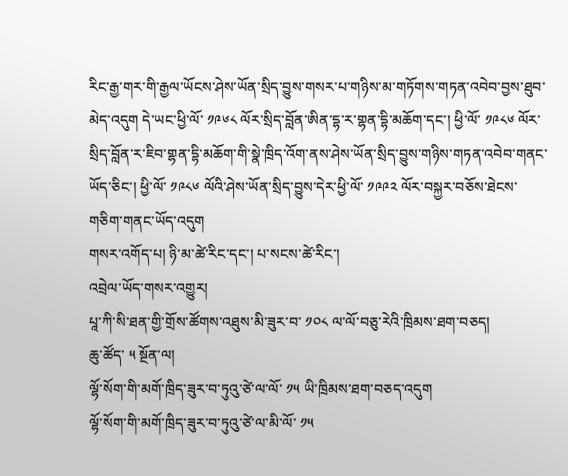རིང་རྒྱ་གར་གི་རྒྱལ་ཡོངས་ཤེས་ཡོན་སྲིད་བྱུས་གསར་པ་གཉིས་མ་གཏོགས་གཏན་འབེབ་བྱས་ཐུབ་མེད་འདུག དེ་ཡང་ཕྱི་ལོ་ ༡༩༦༨ ལོར་སྲིད་བློན་ཨིན་དྷ་ར་གྷན་དྷི་མཆོག་དང་། ཕྱི་ལོ་ ༡༩༨༦ ལོར་སྲིད་བློན་ར་ཇིབ་གྷན་དྷི་མཆོག་གི་སྣེ་ཁྲིད་འོག་ནས་ཤེས་ཡོན་སྲིད་བྱུས་གཉིས་གཏན་འབེབ་གནང་ཡོད་ཅིང་། ཕྱི་ལོ་ ༡༩༨༦ ལོའི་ཤེས་ཡོན་སྲིད་བྱུས་དེར་ཕྱི་ལོ་ ༡༩༩༢ ལོར་བསྐྱར་བཅོས་ཐེངས་གཅིག་གནང་ཡོད་འདུག
གསར་འགོད་པ། ཉི་མ་ཚེ་རིང་དང་། པ་སངས་ཚེ་རིང་།
འབྲེལ་ཡོད་གསར་འགྱུར།
པཱ་ཀི་སི་ཐན་གྱི་གྲོས་ཚོགས་འཐུས་མི་ཟུར་བ་ ༡༠༨ ལ་ལོ་བཅུ་རེའི་ཁྲིམས་ཐག་བཅད།
ཆུ་ཚོད་ ༥ སྔོན་ལ།
ལྷོ་སོག་གི་མགོ་ཁྲིད་ཟུར་བ་ཏུའུ་ཙེ་ལ་ལོ་ ༡༥ ཡི་ཁྲིམས་ཐག་བཅད་འདུག
ལྷོ་སོག་གི་མགོ་ཁྲིད་ཟུར་བ་ཏུའུ་ཙེ་ལ་མི་ལོ་ ༡༥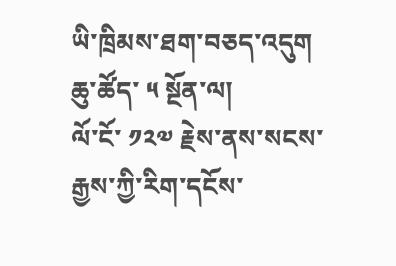ཡི་ཁྲིམས་ཐག་བཅད་འདུག
ཆུ་ཚོད་ ༥ སྔོན་ལ།
ལོ་ངོ་ ༡༢༧ རྗེས་ནས་སངས་རྒྱས་ཀྱི་རིག་དངོས་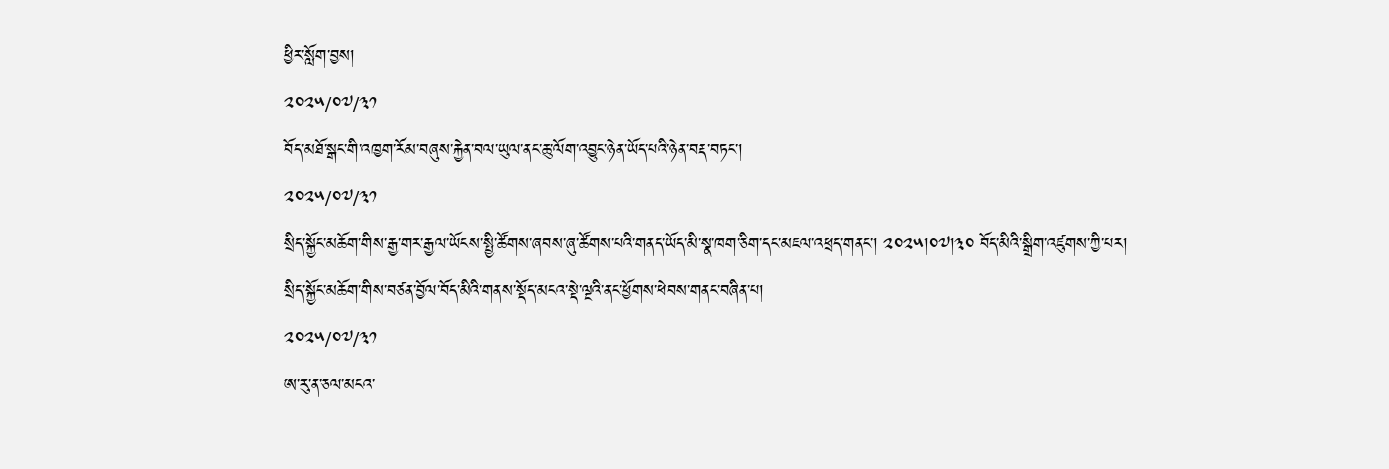ཕྱིར་སློག་བྱས།
༢༠༢༥/༠༧/༣༡
བོད་མཐོ་སྒང་གི་འཁྱག་རོམ་བཞུས་རྐྱེན་བལ་ཡུལ་ནང་ཆུ་ལོག་འབྱུང་ཉེན་ཡོད་པའི་ཉེན་བརྡ་བཏང་།
༢༠༢༥/༠༧/༣༡
སྲིད་སྐྱོང་མཆོག་གིས་རྒྱ་གར་རྒྱལ་ཡོངས་སྤྱི་ཚོགས་ཞབས་ཞུ་ཚོགས་པའི་གནད་ཡོད་མི་སྣ་ཁག་ཅིག་དང་མཇལ་འཕྲད་གནང་། ༢༠༢༥།༠༧།༣༠ བོད་མིའི་སྒྲིག་འཛུགས་ཀྱི་པར།
སྲིད་སྐྱོང་མཆོག་གིས་བཙན་བྱོལ་བོད་མིའི་གནས་སྡོད་མངའ་སྡེ་ལྔའི་ནང་ཕྱོགས་ཕེབས་གནང་བཞིན་པ།
༢༠༢༥/༠༧/༣༡
ཨ་རུ་ན་ཅལ་མངའ་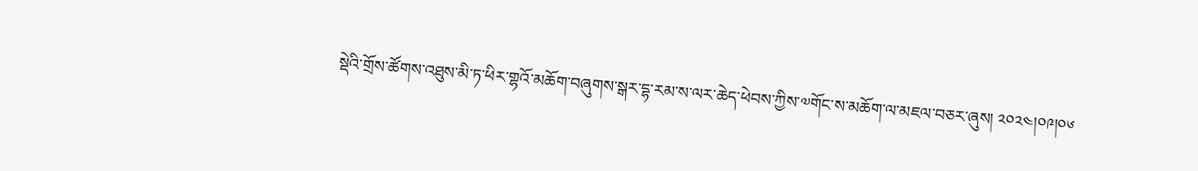སྡེའི་གྲོས་ཚོགས་འཐུས་མི་ཏ་ཕིར་གྷའོ་མཆོག་བཞུགས་སྒར་དྷ་རམ་ས་ལར་ཆེད་ཕེབས་ཀྱིས་༧གོང་ས་མཆོག་ལ་མཇལ་བཅར་ཞུས། ༢༠༢༤།༠༩།༠༦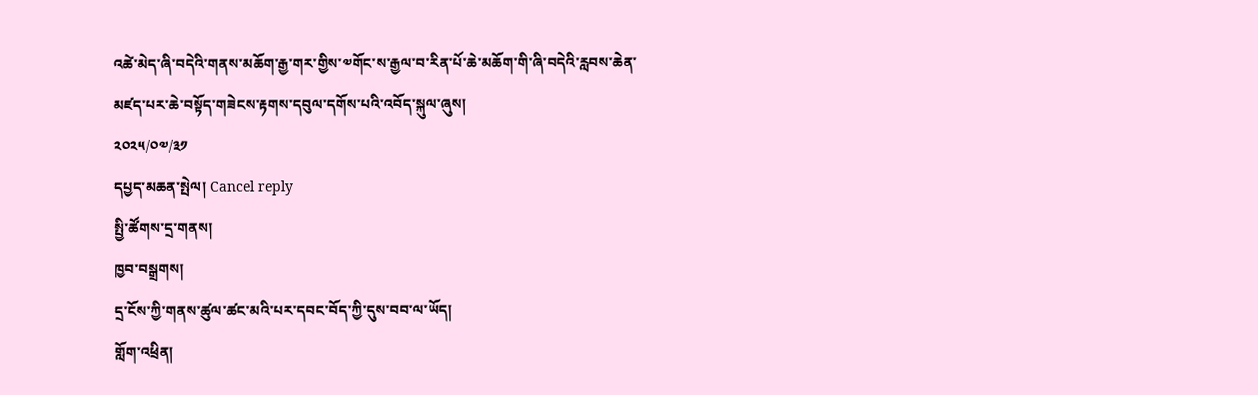འཚེ་མེད་ཞི་བདེའི་གནས་མཆོག་རྒྱ་གར་གྱིས་༧གོང་ས་རྒྱལ་བ་རིན་པོ་ཆེ་མཆོག་གི་ཞི་བདེའི་རླབས་ཆེན་མཛད་པར་ཆེ་བསྟོད་གཟེངས་རྟགས་དབུལ་དགོས་པའི་འབོད་སྐུལ་ཞུས།
༢༠༢༥/༠༧/༣༡
དཔྱད་མཆན་སྤེལ། Cancel reply
སྤྱི་ཚོགས་དྲ་གནས།
ཁྱབ་བསྒྲགས།
དྲ་ངོས་ཀྱི་གནས་ཚུལ་ཚང་མའི་པར་དབང་བོད་ཀྱི་དུས་བབ་ལ་ཡོད།
གློག་འཕྲིན།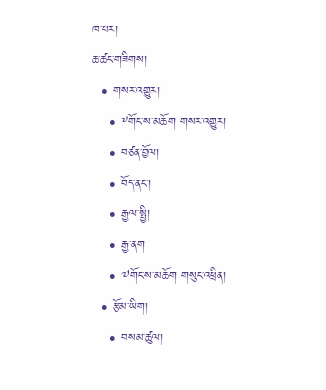ཁ་པར།
ཆ་ཚང་གཟིགས།
  • གསར་འགྱུར།
    • ༸གོང་ས་མཆོག གསར་འགྱུར།
    • བཙན་བྱོལ།
    • བོད་ནང་།
    • རྒྱལ་སྤྱི།
    • རྒྱ་ནག
    • ༧གོང་ས་མཆོག གསུང་འཕྲིན།
  • རྩོམ་ཡིག།
    • བསམ་ཚུལ།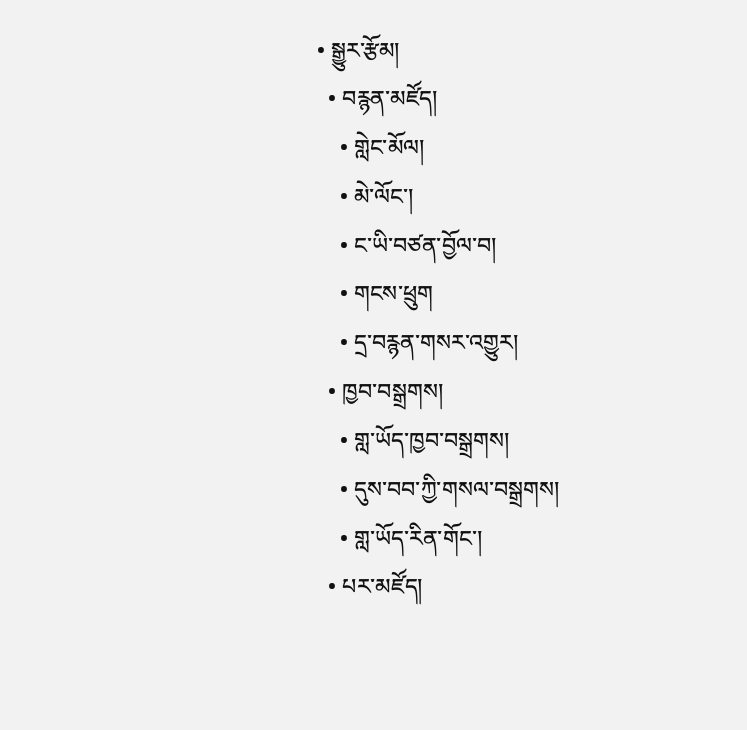• སྒྱུར་རྩོམ།
  • བརྙན་མཛོད།
    • གླེང་མོལ།
    • མེ་ལོང་།
    • ང་ཡི་བཙན་བྱོལ་བ།
    • གངས་ཕྲུག
    • དྲ་བརྙན་གསར་འགྱུར།
  • ཁྱབ་བསྒྲགས།
    • གླ་ཡོད་ཁྱབ་བསྒྲགས།
    • དུས་བབ་ཀྱི་གསལ་བསྒྲགས།
    • གླ་ཡོད་རིན་གོང་།
  • པར་མཛོད།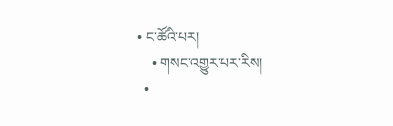• ང་ཚོའི་པར།
    • གསང་འགྱུར་པར་རིས།
  •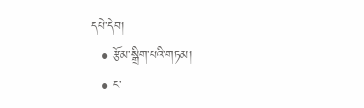དཔེ་དེབ།
  • རྩོམ་སྒྲིག་པའི་གཏམ།
  • ང་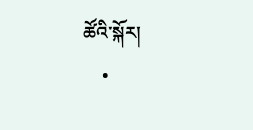ཚོའི་སྐོར།
    •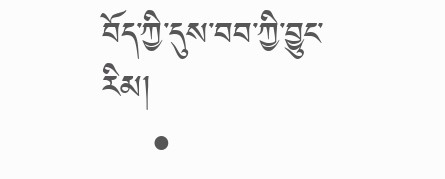བོད་ཀྱི་དུས་བབ་ཀྱི་བྱུང་རིམ།
    •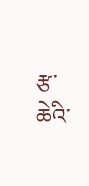རྩ་ཆེའི་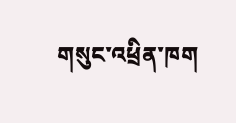གསུང་འཕྲིན་ཁག